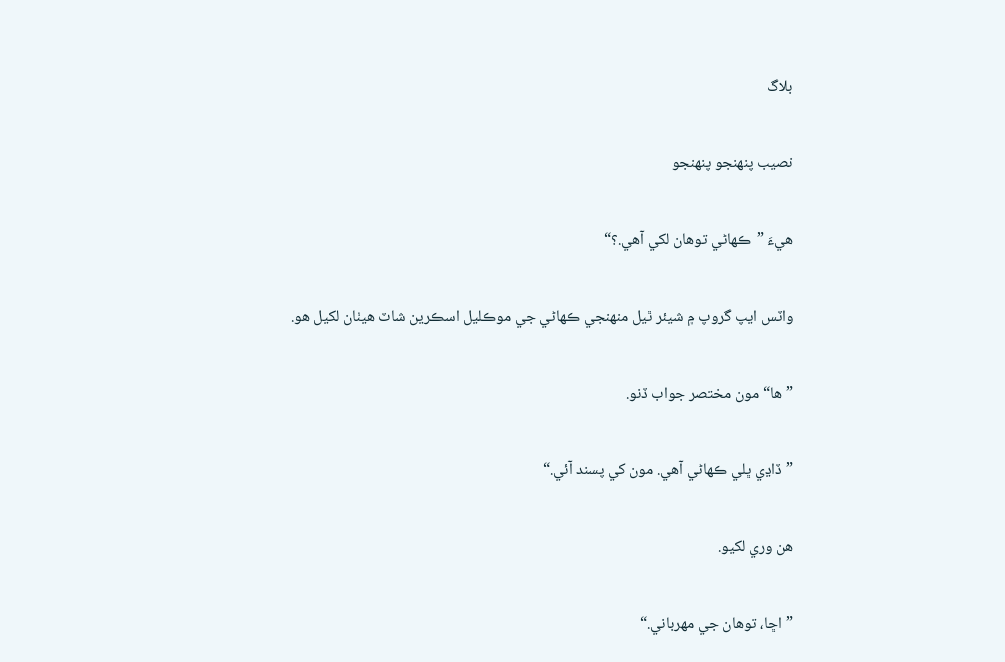بلاگ

نصيب پنهنجو پنهنجو

هيءَ ”ڪهاڻي توهان لکي آهي.؟“

واٽس ايپ گروپ ۾ شيئر ٿيل منهنجي ڪهاڻي جي موڪليل اسڪرين شاٽ هيٺان لکيل هو.

”ها“ مون مختصر جواب ڏنو.

”ڏاڍي ڀلي ڪهاڻي آهي. مون کي پسند آئي.“

هن وري لکيو.

”اڇا، توهان جي مهرباني.“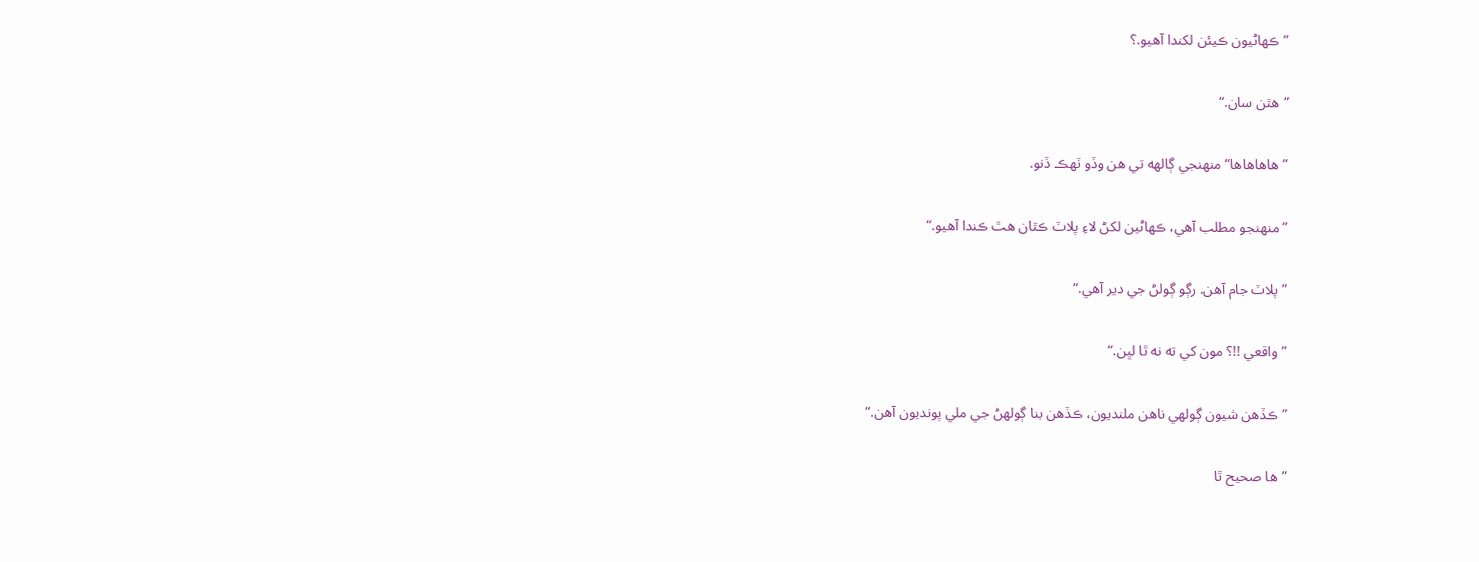”ڪهاڻيون ڪيئن لکندا آهيو.؟

”هٿن سان.“

”هاهاهاها“ منهنجي ڳالهه تي هن وڏو ٽهڪ ڏنو.

”منهنجو مطلب آهي، ڪهاڻين لکڻ لاءِ پلاٽ ڪٿان هٿ ڪندا آهيو.“

”پلاٽ جام آهن. رڳو ڳولڻ جي دير آهي.“

”واقعي !!؟ مون کي ته نه ٿا لڀن.“

”ڪڏهن شيون ڳولهي ناهن ملنديون، ڪڏهن بنا ڳولهڻ جي ملي پونديون آهن.“

”ها صحيح ٿا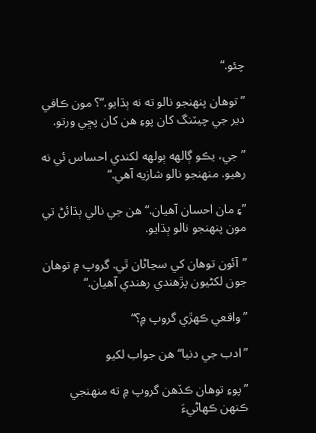چئو.“

”توهان پنهنجو نالو ته نه ٻڌايو.“؟ مون ڪافي دير جي چيٽنگ کان پوءِ هن کان پڇي ورتو.

”جي، يڪو ڳالهه ٻولهه لکندي احساس ئي نه رهيو. منهنجو نالو شازيه آهي.“

”۽ مان احسان آهيان.“ هن جي نالي ٻڌائڻ تي مون پنهنجو نالو ٻڌايو.

”آئون توهان کي سڃاڻان ٿي. گروپ ۾ توهان جون لکڻيون پڙهندي رهندي آهيان.“

”واقعي ڪهڙي گروپ ۾؟“

”ادب جي دنيا“ هن جواب لکيو

”پوءِ توهان ڪڏهن گروپ ۾ ته منهنجي ڪنهن ڪهاڻيءَ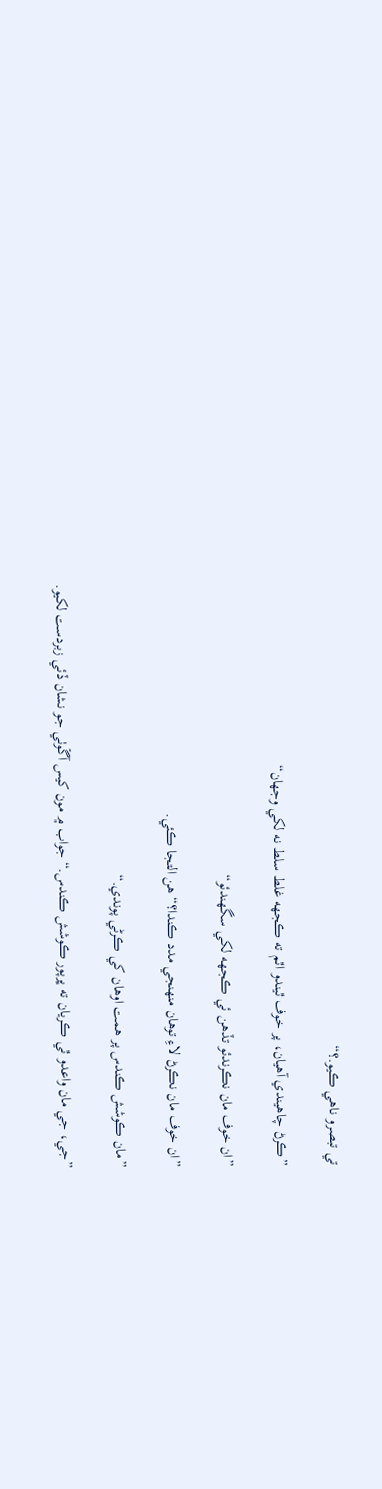تي تبصرو ناهي ڪيو.؟“

”ڪرڻ چاهيندي آهيان، پر خوف ٿيندو اٿم ته ڪجهه غلط سلط نه لکي وجهان“

”ان خوف مان نڪرندئو تڏهن ئي ڪجهه لکي سگهندئو“

”ان خوف مان نڪرڻ لاءِ توهان منهنجي مدد ڪندا؟“ هن التجا ڪئي.

”مان ڪوشش ڪندس پر همت اوهان کي ڪرڻي پوندي.“

”جي، جي مان واعدو ٿي ڪريان ته ڀرپور ڪوشش ڪندس.“ جواب ۾ مون کيس آڱوٺي جو نشان ڏئي زبردست لکيو.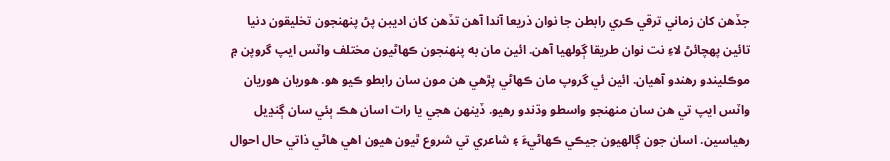جڏهن کان زماني ترقي ڪري رابطن جا نوان ذريعا آندا آهن تڏهن کان اديبن پڻ پنهنجون تخليقون دنيا تائين پهچائڻ لاءِ نت نوان طريقا ڳولهيا آهن. ائين مان به پنهنجون ڪهاڻيون مختلف واٽس ايپ گروپن ۾ موڪليندو رهندو آهيان. ائين ئي گروپ مان ڪهاڻي پڙهي هن مون سان رابطو ڪيو هو. هوريان هوريان واٽس ايپ تي هن سان منهنجو واسطو وڌندو رهيو. ڏينهن هجي يا رات اسان هڪ ٻئي سان ڳنڍيل رهياسين. اسان جون ڳالهيون جيڪي ڪهاڻيءَ ۽ شاعري تي شروع ٿيون هيون اهي هاڻي ذاتي حال احوال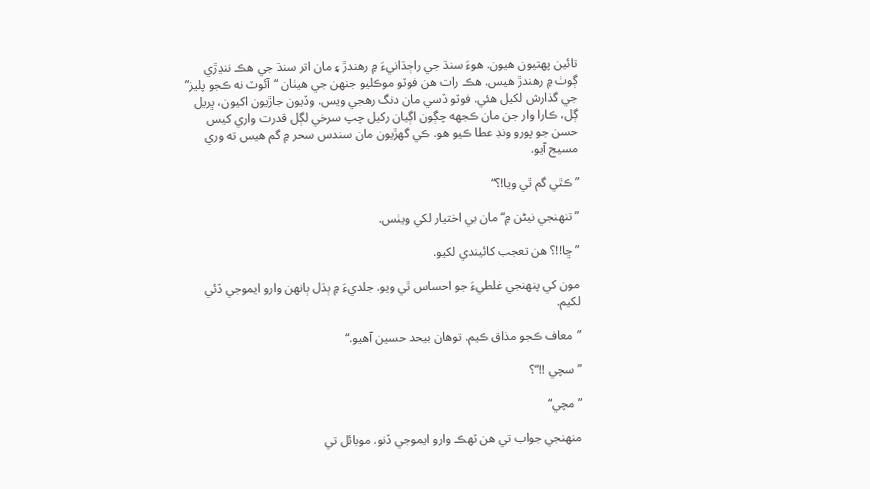تائين پهتيون هيون. هوءَ سنڌ جي راڄڌانيءَ ۾ رهندڙ ۽ مان اتر سنڌ جي هڪ ننڍڙي ڳوٺ ۾ رهندڙ هيس. هڪ رات هن فوٽو موڪليو جنهن جي هيٺان “آئوٽ نه ڪجو پليز” جي گذارش لکيل هئي. فوٽو ڏسي مان دنگ رهجي ويس. وڏيون جاڙيون اکيون، ڀريل ڳل، ڪارا وار جن مان ڪجهه چڳون اڳيان رکيل چپ سرخي لڳل قدرت واري کيس حسن جو پورو ونڊ عطا ڪيو هو. ڪي گهڙيون مان سندس سحر ۾ گم هيس ته وري مسيج آيو.

”ڪٿي گم ٿي ويا!؟“

”تنهنجي نيڻن ۾“ مان بي اختيار لکي ويٺس.

”ڇا!!؟ هن تعجب کائيندي لکيو.

مون کي پنهنجي غلطيءَ جو احساس ٿي ويو. جلديءَ ۾ ٻڌل ٻانهن وارو ايموجي ڏئي لکيم.

”معاف ڪجو مذاق ڪيم. توهان بيحد حسين آهيو.“

”سچي !!“؟

”مچي“

منهنجي جواب تي هن ٽهڪ وارو ايموجي ڏنو. موبائل تي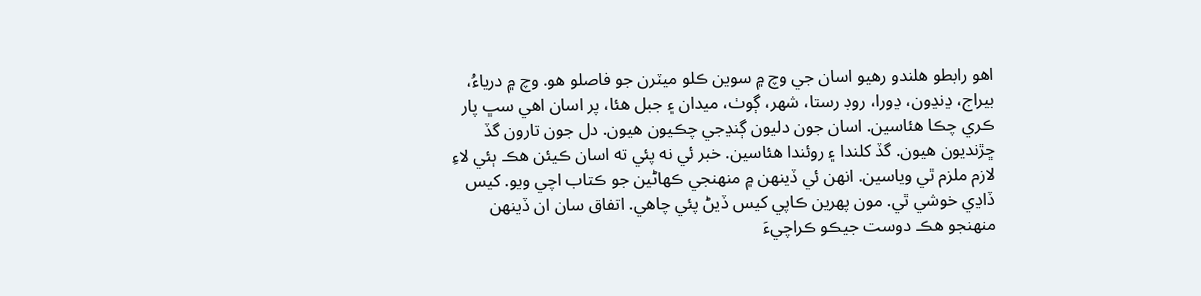اهو رابطو هلندو رهيو اسان جي وچ ۾ سوين ڪلو ميٽرن جو فاصلو هو. وچ ۾ درياءُ، بيراج، ڍنڍون، ڍورا، روڊ رستا، شهر، ڳوٺ، ميدان ۽ جبل هئا، پر اسان اهي سڀ پار ڪري چڪا هئاسين. اسان جون دليون ڳنڍجي چڪيون هيون. دل جون تارون گڏ ڇڙنديون هيون. گڏ کلندا ۽ روئندا هئاسين. خبر ئي نه پئي ته اسان ڪيئن هڪ ٻئي لاءِ لازم ملزم ٿي وياسين. انهن ئي ڏينهن ۾ منهنجي ڪهاڻين جو ڪتاب اچي ويو. کيس ڏاڍي خوشي ٿي. مون پهرين ڪاپي کيس ڏيڻ پئي چاهي. اتفاق سان ان ڏينهن منهنجو هڪ دوست جيڪو ڪراچيءَ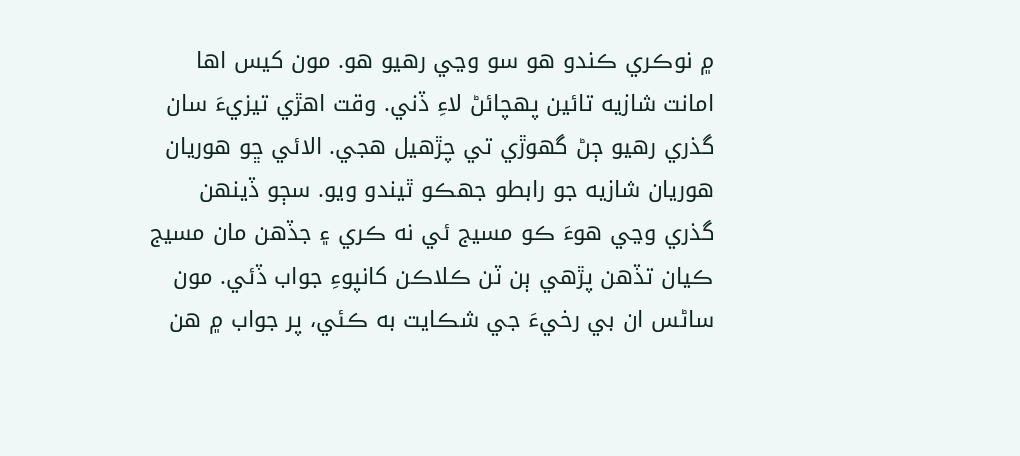۾ نوڪري ڪندو هو سو وڃي رهيو هو. مون کيس اها امانت شازيه تائين پهچائڻ لاءِ ڏني. وقت اهڙي تيزيءَ سان گذري رهيو ڄڻ گهوڙي تي چڙهيل هجي. الائي ڇو هوريان هوريان شازيه جو رابطو جهڪو ٿيندو ويو. سڄو ڏينهن گذري وڃي هوءَ ڪو مسيج ئي نه ڪري ۽ جڏهن مان مسيج ڪيان تڏهن پڙهي ٻن ٽن ڪلاڪن کانپوءِ جواب ڏئي. مون ساڻس ان بي رخيءَ جي شڪايت به ڪئي، پر جواب ۾ هن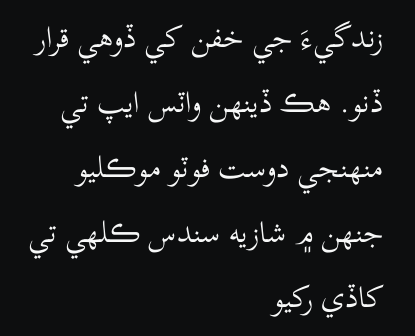زندگيءَ جي خفن کي ڏوهي قرار ڏنو. هڪ ڏينهن واٽس ايپ تي منهنجي دوست فوٽو موڪليو جنهن ۾ شازيه سندس ڪلهي تي کاڏي رکيو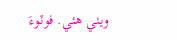ويٺي هئي. فوٽوءَ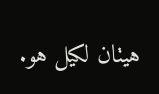هيٺان لکيل هو.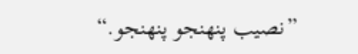”نصيب پنهنجو پنهنجو.“